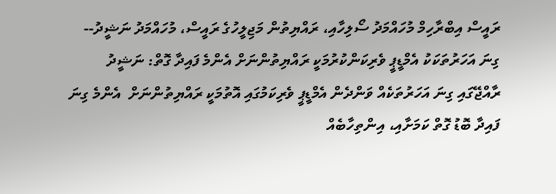ރައީސް އިބްރާހިމް މުހައްމަދު ސޯލިހާއި، ރައްޔިތުން މަޖިލީހުގެ ރައީސް، މުހައްމަދު ނަޝީދު--
ގިނަ އަހަރުތަކަކު އެމްޑީޕީ ވެރިކަންކުރުމަކީ ރައްޔިތުންނަށް އެންމެ ފައިދާ ގޮތް: ނަޝީދު
ރާއްޖޭގައި ގިނަ އަހަރުތަކެއް ވަންދެން އެމްޑީޕީ ވެރިކަމުގައި އޮތުމަކީ ރައްޔިތުންނަށް  އެންމެ ގިނަ ފައިދާ ބޮޑު ގޮތް ކަމަށާއި، އިންތިހާބެއް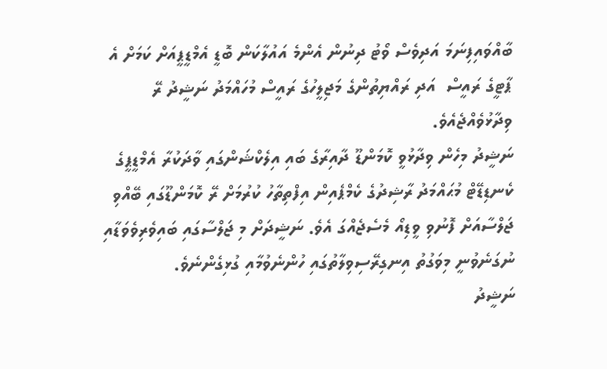ބާއްވައިފިނަމަ އަދިވެސް ވޯޓު ދިނުން އެންމެ އައުލާކަން ބޮޑީ އެމްޑީޕީއަށް ކަމަށް އެ ޕާޓީގެ ރައީސް  އަދި ރައްޔިތުންގެ މަޖިލީހުގެ ރައީސް މުހައްމަދު ނަޝީދު ރޭ ވިދާޅުވެއްޖެއެވެ.
ނަޝީދު މިހެން ވިދާޅުވީ ކޮމަންޑޫ ދާއިރާގެ ބައި އިލެކްޝަންގައި ވާދަކުރާ އެމްޑީޕީގެ ކެނޑިޑޭޓް މުޙައްމަދު ރާޝިދުގެ ކެމްޕެއިން އިފްތިތާހު ކުރުމަށް ރޭ ކޮމަންޑޫގައި ބޭއްވި ޖަލްސާއަށް ފޮނުވި ވީޑިއޯ މެސެޖެއްގަ އެވެ. ނަޝީދަށް މި ޖަލްސާގައި ބައިވެރިވެވަޑާއި ނުގަނެވުނީ މިވަގުތު އިނގިރޭސިވިލާތުގައި ހުންނެވުމާއި ގުޅިގެންނެވެ.
ނަޝީދު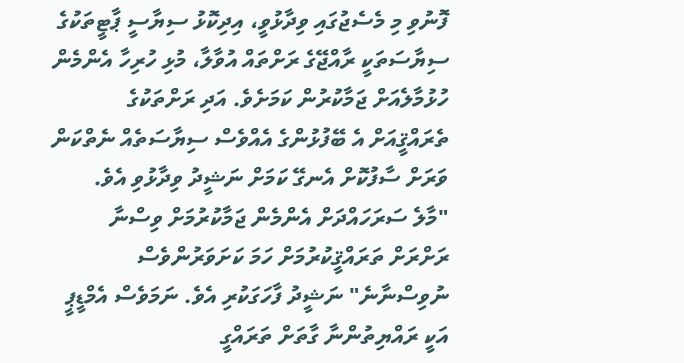ފޮނުވި މި މެސެޖުގައި ވިދާޅުވީ، އިދިކޮޅު ސިޔާސީ ޕާޓީތަކުގެ ސިޔާސަތަކީ ރާއްޖޭގެ ރަށްތައް އުވާލާ، މުޅި ހުރިހާ އެންމެން ހުޅުމާލެއަށް ޖަމާކުރުން ކަމަށެވެ. އަދި ރަށްތަކުގެ ތެރައްޤީއަށް އެ ބޭފުޅުންގެ އެއްވެސް ސިޔާސަތެއް ނެތްކަން ވަރަށް ސާފުކޮށް އެނގޭ ކަމަށް ނަޝީދު ވިދާޅުވި އެވެ.
"މާލެ ސަރަހައްދަށް އެންމެން ޖަމާކުރުމަށް ވިސްނާ ރަށްރަށް ތަރައްޤީކުރުމަށް ހަމަ ކަށަވަރުންވެސް ނުވިސްނާނެ" ނަޝީދު ފާހަގަކުރި އެވެ. ނަމަވެސް އެމްޑީޕީ އަކީ ރައްޔިތުންނާ ގާތަށް ތަރައްގީ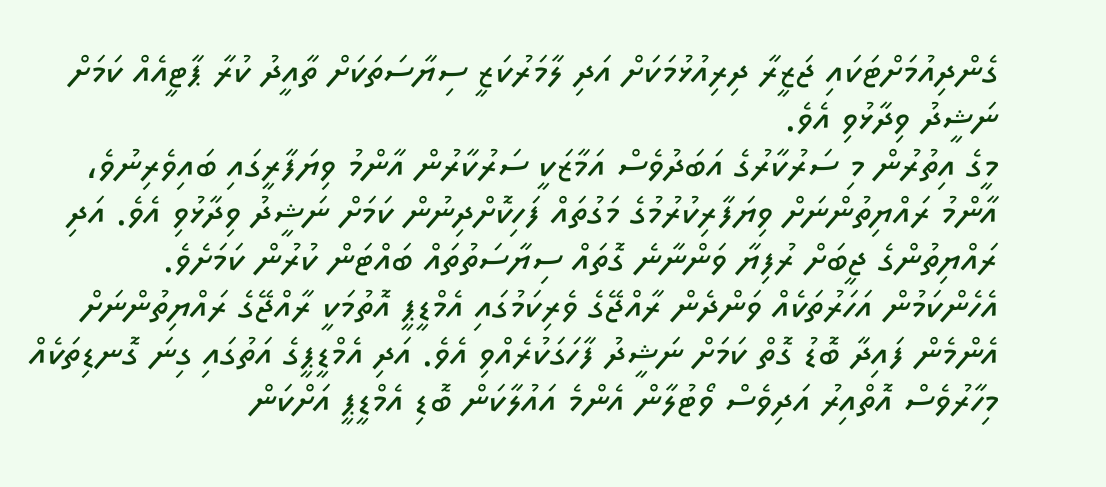ގެންދިއުމަށްޓަކައި ޖަޒީރާ ދިރިއުޅުމަކަށް އަދި ލާމަރުކަޒީ ސިޔާސަތަކަށް ތާއީދު ކުރާ ޕާޓީއެއް ކަމަށް ނަޝީދު ވިދާޅުވި އެވެ.
މީގެ އިތުރުން މި ސަރުކާރުގެ އަބަދުވެސް އަމާޒަކީ ސަރުކާރުން އާންމު ވިޔަފާރީގައި ބައިވެރިނުވެ، އާންމު ރައްޔިތުންނަށް ވިޔަފާރިކުރުމުގެ މަގުތައް ފަހިކޮށްދިނުން ކަމަށް ނަޝީދު ވިދާޅުވި އެވެ. އަދި ރައްޔިތުންގެ ޖީބަށް ރުފިޔާ ވަންނާނެ ގޮތައް ސިޔާސަތުތައް ބައްޓަން ކުރުން ކަމަށެވެ.
އެހެންކަމުން އަހަރުތަކެއް ވަންދެން ރާއްޖޭގެ ވެރިކަމުގައި އެމްޑީޕީ އޮތުމަކީ ރާއްޖޭގެ ރައްޔިތުންނަށް އެންމެން ފައިދާ ބޮޑު ގޮތް ކަމަށް ނަޝީދު ފާހަގަކުރެއްވި އެވެ. އަދި އެމްޑީޕީގެ އަތުގައި ގިނަ ގޮނޑިތަކެއް މިހާރުވެސް އޮތްއިރު އަދިވެސް ވޯޓުލާން އެންމެ އައުލާކަން ބޮޑި އެމްޑީޕީ އަށްކަން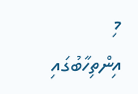މި އިންތިހާބުގައި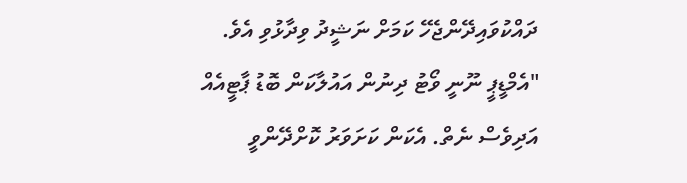ދައްކުވައިދޭންޖެހޭ ކަމަށް ނަޝީދު ވިދާޅުވި އެވެ.
"އެމްޑީޕީ ނޫނީ ވޯޓު ދިނުން އައުލާކަން ބޮޑު ޕާޓީއެއް އަދިވެސް ނެތް. އެކަން ކަށަވަރު ކޮށްދޭންވީ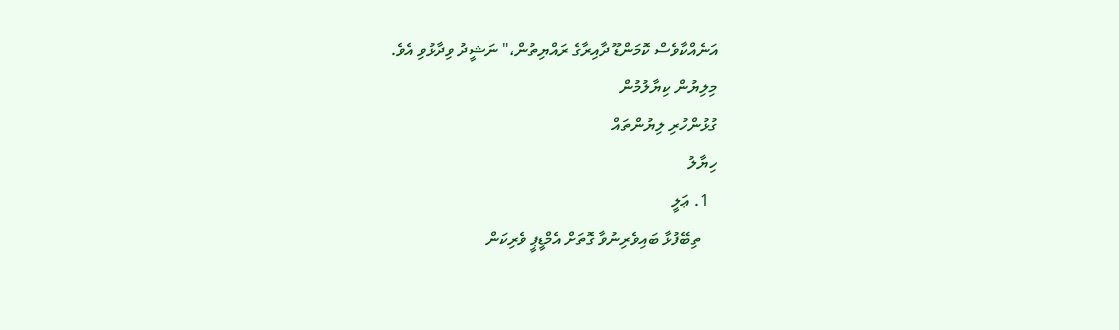އަނެއްކާވެސް ކޮމަންޑޫ ދާއިރާގެ ރައްޔިތުން،" ނަޝީދު ވިދާޅުވި އެވެ.
މިލިޔުން ކިޔާލުމުން
ގުޅުންހުރި ލިޔުންތައް
ހިޔާލު
  1. ޢަލީ
    ތިބޭފުޅާ ބައިވެރިނުވާ ގޮތަށް އެމްޑީޕީ ވެރިކަން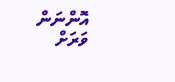އޮންނަން ވަރަށް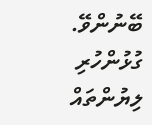ބޭނުންވޭ.
ގުޅުންހުރި ލިޔުންތައް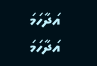އަދާހަމަ
އަދާހަމަ